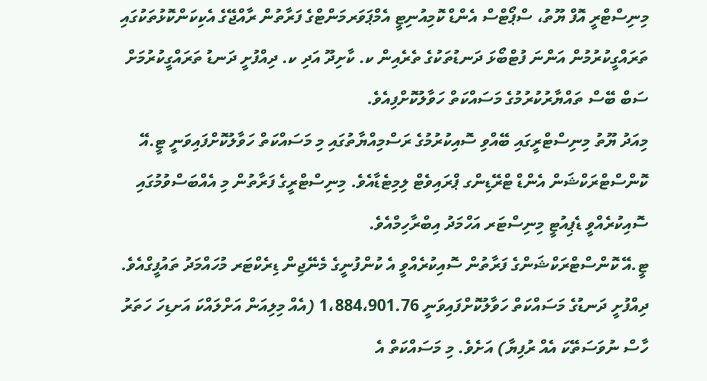މިނިސްޓްރީ އޮފް ޔޫތު، ސްޕޯޓްސް އެންޑް ކޮމިއުނިޓީ އެމްޕަވަރމަންޓްގެ ފަރާތުން ރާއްޖޭގެ އެކިކަންކޮޅުތަކުގައި ތަރައްގީކުރުމުން އަންނަ ފުޓްބޯޅަ ދަނޑުތަކުގެ ތެރެއިން ކ. ކާށިދޫ އަދި ކ. ދިއްފުށީ ދަނޑު ތަރައްގީކުރުމަށް ސަބް ބޭސް ތައްޔާރުކުރުމުގެ މަސައްކަތް ހަވާލުކޮށްފިއެވެ.
މިއަދު ޔޫތު މިނިސްޓްރީގައި ބޭއްވި ސޮއިކުރުމުގެ ރަސްމިއްޔާތުގައި މި މަސައްކަތް ހަވާލުކޮށްފައިވަނީ ޓީ.އޭ ކޮންސްޓްރަކްޝަން އެންޑް ޓްރޭޑިންގ ޕްރައިވެޓް ލިމިޓެޑާއެވެ. މިނިސްޓްރީގެ ފަރާތުން މި އެއްބަސްވުމުގައި ސޮއިކުރެއްވީ ޑެޕިއުޓީ މިނިސްޓަރ އަހްމަދު އިބްރާހިމްއެވެ.
ޓީ.އޭ ކޮންސްޓްރަކްޝަންގެ ފަރާތުން ސޮއިކުރެއްވީ އެ ކުންފުނީގެ މެނޭޖިން ޑިރެކްޓަރ މުހައްމަދު ތައުފީގްއެވެ.
ދިއްފުށީ ދަނޑުގެ މަސައްކަތް ހަވާލުކޮށްފައިވަނީ 1،884،901.76 (އެއް މިލިއަން އަށްލައްކަ އަށޑިހަ ހަތަރު ހާސް ނުވަސަތޭކަ އެއް ރުފިޔާ) އަށެވެ. މި މަސައްކަތް އެ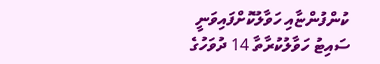ކުންފުންޏާއި ހަވާލުކޮށްފައިވަނީ ސައިޓު ހަވާލުކުރާތާ 14 ދުވަހުގެ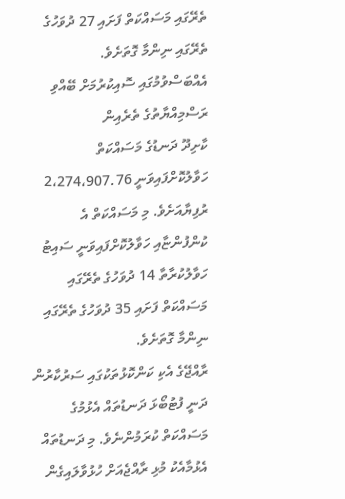ތެރޭގައި މަސައްކަތް ފަށައި 27 ދުވަހުގެ ތެރޭގައި ނިންމާ ގޮތަށެވެ.
އެއްބަސްވުމުގައި ސޮއިކުރުމަށް ބޭއްވި ރަސްމިއްޔާތުގެ ތެރެއިން
ކާށިދޫ ދަނޑުގެ މަސައްކަތް ހަވާލުކޮށްފައިވަނީ 2،274،907.76 ރުފިޔާއަށެވެ. މި މަސައްކަތް އެ ކުންފުންޏާއި ހަވާލުކޮށްފައިވަނީ ސައިޓު ހަވާލުކުރާތާ 14 ދުވަހުގެ ތެރޭގައި މަސައްކަތް ފަށައި 35 ދުވަހުގެ ތެރޭގައި ނިންމާ ގޮތަށެވެ.
ރާއްޖޭގެ އެކި ކަންކޮޅުތަކުގައި ސަރުކާރުން ދަނީ ފުޓުބޯޅަ ދަނޑުތައް އެޅުމުގެ މަސައްކަތް ކުރަމުންނެވެ. މި ދަނޑުތައް އެޅުމާއެކު މުޅި ރާއްޖެއަށް ހުޅުވާލައިގެން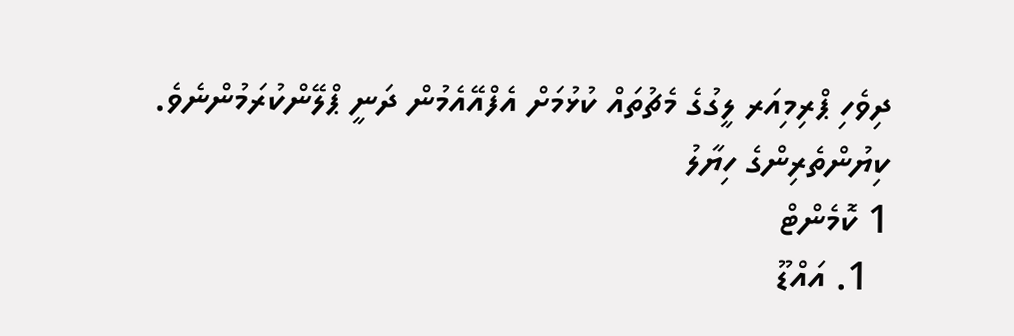ދިވެހި ޕްރިމިއަރ ލީގުގެ މެޗުތައް ކުޅުމަށް އެފްއޭއެމުން ދަނީ ޕްލޭންކުރަމުންނެވެ.
ކިޔުންތެރިންގެ ހިޔާލު
1 ކޮމެންޓް
  1. އައްޑޫ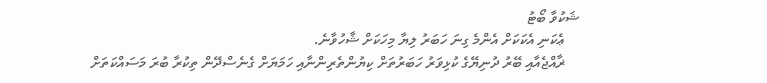ޝަކުވާ ބޯޓު
    ޢެކަނި އެކަކަށް އެންމެ ގިނަ ހަބަރު ލިޔާ މިހަކަށް ޝާހުވާނެ.
    ޜާއްޖެއާއި ބޭރު ދުނިޔޭގެ ކުޅިވަރު ހަބަރުތަށް ކިޔުންތެރިންނާއި ހަމަޔަށް ގެނެސްދޭން ތިކުރާ ބުރަ މަސައްކަތަށް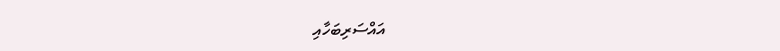އައްސަރިބަހާއި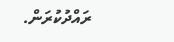ރައްދުކުރަން.